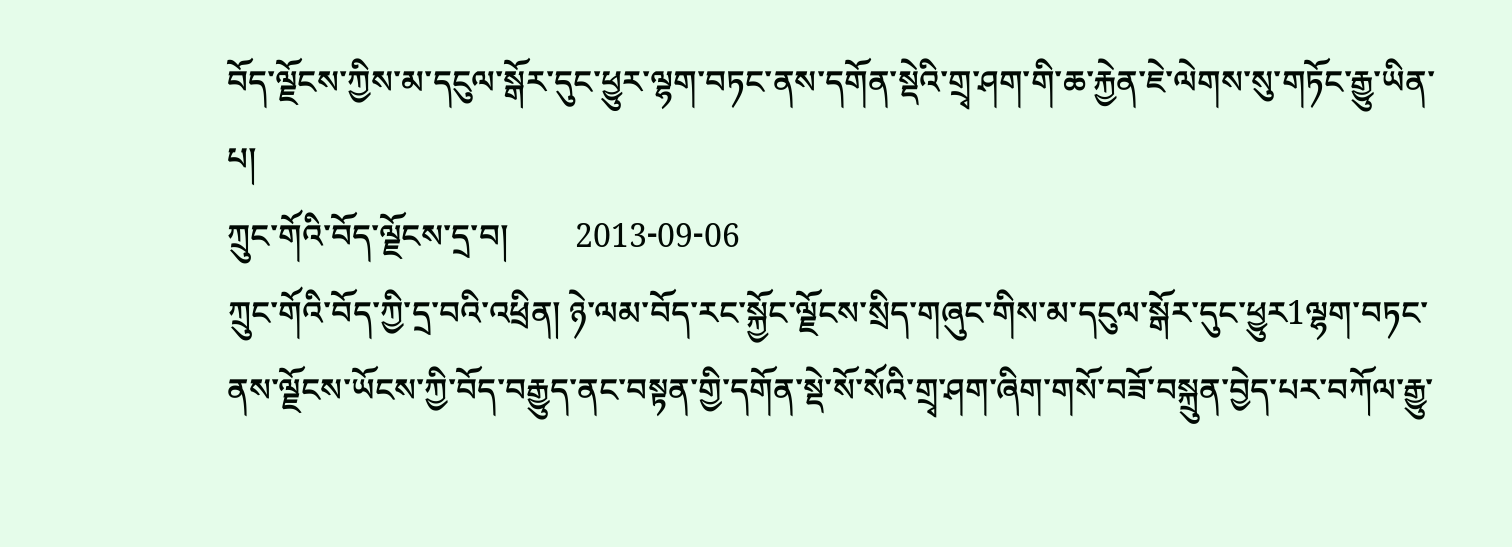བོད་ལྗོངས་ཀྱིས་མ་དངུལ་སྒོར་དུང་ཕྱུར་ལྷག་བཏང་ནས་དགོན་སྡེའི་གྲྭ་ཤག་གི་ཆ་རྐྱེན་ཇེ་ལེགས་སུ་གཏོང་རྒྱུ་ཡིན་པ།
ཀྲུང་གོའི་བོད་ལྗོངས་དྲ་བ།        2013-09-06
ཀྲུང་གོའི་བོད་ཀྱི་དྲ་བའི་འཕྲིན། ཉེ་ལམ་བོད་རང་སྐྱོང་ལྗོངས་སྲིད་གཞུང་གིས་མ་དངུལ་སྒོར་དུང་ཕྱུར1ལྷག་བཏང་ནས་ལྗོངས་ཡོངས་ཀྱི་བོད་བརྒྱུད་ནང་བསྟན་གྱི་དགོན་སྡེ་སོ་སོའི་གྲྭ་ཤག་ཞིག་གསོ་བཟོ་བསྐྲུན་བྱེད་པར་བཀོལ་རྒྱུ་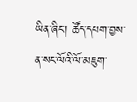ཡིན་ཞིང་། ཚོད་དཔག་བྱས་ན་སང་ལོའི་ལོ་མཇུག་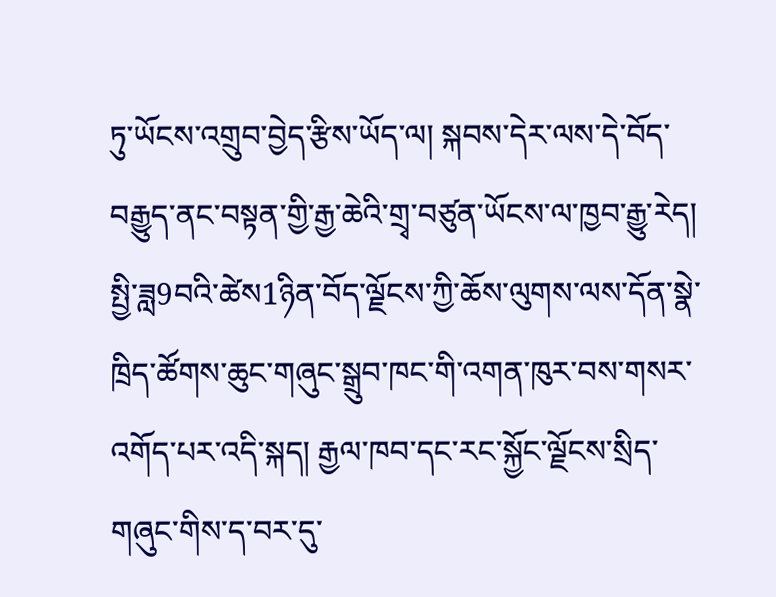ཏུ་ཡོངས་འགྲུབ་བྱེད་རྩིས་ཡོད་ལ། སྐབས་དེར་ལས་དེ་བོད་བརྒྱུད་ནང་བསྟན་གྱི་རྒྱ་ཆེའི་གྲྭ་བཙུན་ཡོངས་ལ་ཁྱབ་རྒྱུ་རེད།
སྤྱི་ཟླ9བའི་ཚེས1ཉིན་བོད་ལྗོངས་ཀྱི་ཆོས་ལུགས་ལས་དོན་སྣེ་ཁྲིད་ཚོགས་ཆུང་གཞུང་སྒྲུབ་ཁང་གི་འགན་ཁུར་བས་གསར་འགོད་པར་འདི་སྐད། རྒྱལ་ཁབ་དང་རང་སྐྱོང་ལྗོངས་སྲིད་གཞུང་གིས་ད་བར་དུ་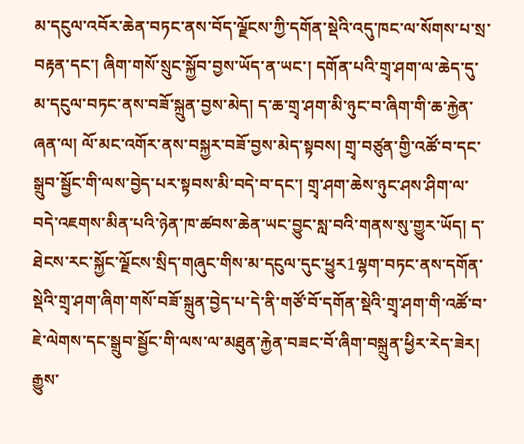མ་དངུལ་འབོར་ཆེན་བཏང་ནས་བོད་ལྗོངས་ཀྱི་དགོན་སྡེའི་འདུ་ཁང་ལ་སོགས་པ་སྲ་བརྟན་དང་། ཞིག་གསོ་སྲུང་སྐྱོབ་བྱས་ཡོད་ན་ཡང་། དགོན་པའི་གྲྭ་ཤག་ལ་ཆེད་དུ་མ་དངུལ་བཏང་ནས་བཟོ་སྐྲུན་བྱས་མེད། ད་ཆ་གྲྭ་ཤག་མི་ཉུང་བ་ཞིག་གི་ཆ་རྐྱེན་ཞན་ལ། ལོ་མང་འགོར་ནས་བསྐྱར་བཟོ་བྱས་མེད་སྟབས། གྲྭ་བཙུན་གྱི་འཚོ་བ་དང་སྒྲུབ་སྦྱོང་གི་ལས་བྱེད་པར་སྟབས་མི་བདེ་བ་དང་། གྲྭ་ཤག་ཆེས་ཉུང་ཤས་ཤིག་ལ་བདེ་འཇགས་མིན་པའི་ཉེན་ཁ་ཚབས་ཆེན་ཡང་བྱུང་སླ་བའི་གནས་སུ་གྱུར་ཡོད། ད་ཐེངས་རང་སྐྱོང་ལྗོངས་སྲིད་གཞུང་གིས་མ་དངུལ་དུང་ཕྱུར1ལྷག་བཏང་ནས་དགོན་སྡེའི་གྲྭ་ཤག་ཞིག་གསོ་བཟོ་སྐྲུན་བྱེད་པ་དེ་ནི་གཙོ་བོ་དགོན་སྡེའི་གྲྭ་ཤག་གི་འཚོ་བ་ཇེ་ལེགས་དང་སྒྲུབ་སྦྱོང་གི་ལས་ལ་མཐུན་རྐྱེན་བཟང་བོ་ཞིག་བསྐྲུན་ཕྱིར་རེད་ཟེར།
རྒྱུས་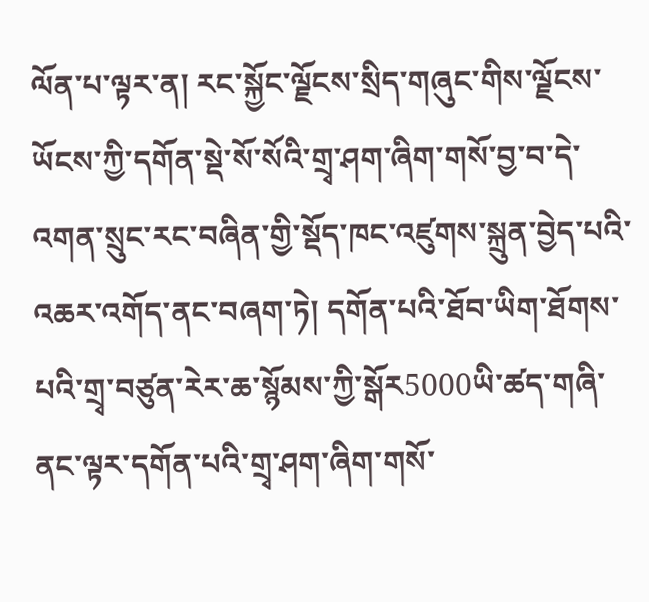ལོན་པ་ལྟར་ན། རང་སྐྱོང་ལྗོངས་སྲིད་གཞུང་གིས་ལྗོངས་ཡོངས་ཀྱི་དགོན་སྡེ་སོ་སོའི་གྲྭ་ཤག་ཞིག་གསོ་བྱ་བ་དེ་འགན་སྲུང་རང་བཞིན་གྱི་སྡོད་ཁང་འཛུགས་སྐྲུན་བྱེད་པའི་འཆར་འགོད་ནང་བཞག་ཏེ། དགོན་པའི་ཐོབ་ཡིག་ཐོགས་པའི་གྲྭ་བཙུན་རེར་ཆ་སྙོམས་ཀྱི་སྒོར5000ཡི་ཚད་གཞི་ནང་ལྟར་དགོན་པའི་གྲྭ་ཤག་ཞིག་གསོ་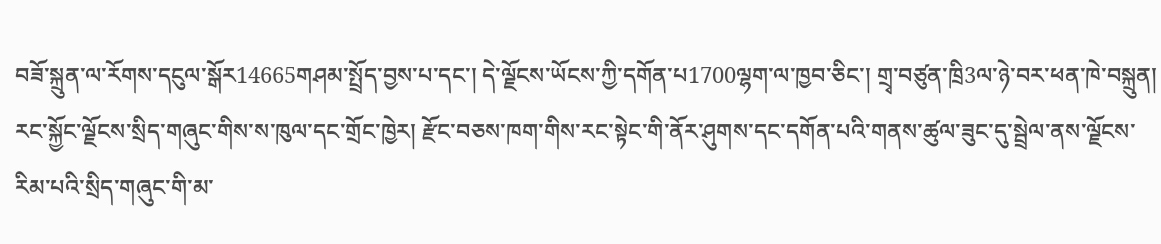བཟོ་སྐྲུན་ལ་རོགས་དངུལ་སྒོར14665གཤམ་སྤྲོད་བྱས་པ་དང་། དེ་ལྗོངས་ཡོངས་ཀྱི་དགོན་པ1700ལྷག་ལ་ཁྱབ་ཅིང་། གྲྭ་བཙུན་ཁྲི3ལ་ཉེ་བར་ཕན་ཁེ་བསྐྲུན།
རང་སྐྱོང་ལྗོངས་སྲིད་གཞུང་གིས་ས་ཁུལ་དང་གྲོང་ཁྱེར། རྫོང་བཅས་ཁག་གིས་རང་སྟེང་གི་ནོར་ཤུགས་དང་དགོན་པའི་གནས་ཚུལ་ཟུང་དུ་སྦྲེལ་ནས་ལྗོངས་རིམ་པའི་སྲིད་གཞུང་གི་མ་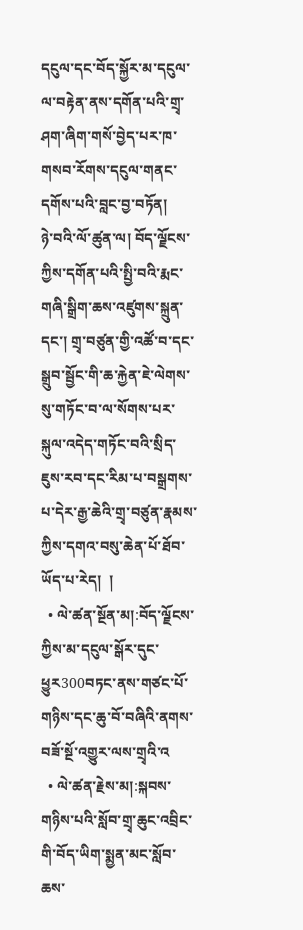དངུལ་དང་བོད་སྐྱོར་མ་དངུལ་ལ་བརྟེན་ནས་དགོན་པའི་གྲྭ་ཤག་ཞིག་གསོ་བྱེད་པར་ཁ་གསབ་རོགས་དངུལ་གནང་དགོས་པའི་བླང་བྱ་བཏོན།
ཉེ་བའི་ལོ་ཚུན་ལ། བོད་ལྗོངས་ཀྱིས་དགོན་པའི་སྤྱི་བའི་རྨང་གཞི་སྒྲིག་ཆས་འཛུགས་སྐྲུན་དང་། གྲྭ་བཙུན་གྱི་འཚོ་བ་དང་སྒྲུབ་སྦྱོང་གི་ཆ་རྐྱེན་ཇེ་ལེགས་སུ་གཏོང་བ་ལ་སོགས་པར་སྐུལ་འདེད་གཏོང་བའི་སྲིད་ཇུས་རབ་དང་རིམ་པ་བསྒྲགས་པ་དེར་རྒྱ་ཆེའི་གྲྭ་བཙུན་རྣམས་ཀྱིས་དགའ་བསུ་ཆེན་པོ་ཐོབ་ཡོད་པ་རེད།  །
  • ལེ་ཚན་སྔོན་མ།:བོད་ལྗོངས་ཀྱིས་མ་དངུལ་སྒོར་དུང་ཕྱུར300བཏང་ནས་གཙང་པོ་གཉིས་དང་ཆུ་བོ་བཞིའི་ནགས་བཟོ་སྔོ་འགྱུར་ལས་གྲྭའི་འ
  • ལེ་ཚན་རྗེས་མ།:སྐབས་གཉིས་པའི་སློབ་གྲྭ་ཆུང་འབྲིང་གི་བོད་ཡིག་སྨྱན་མང་སློབ་ཆས་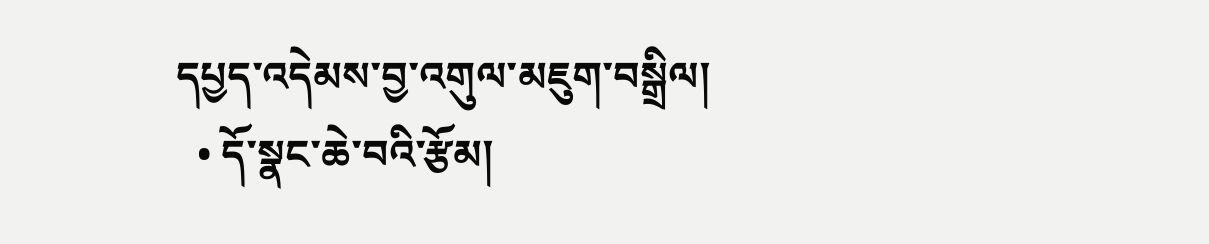དཔྱད་འདེམས་བྱ་འགུལ་མཇུག་བསྒྲིལ།
  • དོ་སྣང་ཆེ་བའི་རྩོམ།